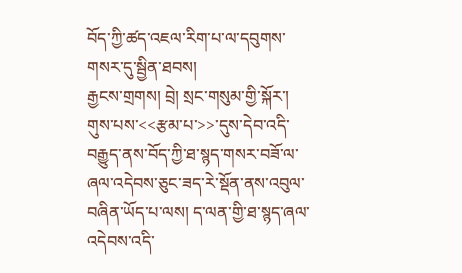བོད་ཀྱི་ཚད་འཇལ་རིག་པ་ལ་དབུགས་གསར་དུ་སྦྱིན་ཐབས།
རྒྱངས་གྲགས། བྲེ། སྲང་གསུམ་གྱི་སྐོར་།
གུས་པས་<<རྩམ་པ་>>་དུས་དེབ་འདི་བརྒྱུད་ནས་བོད་ཀྱི་ཐ་སྙད་གསར་བཟོ་ལ་ཞལ་འདེབས་ཅུང་ཟད་རེ་སྡོན་ནས་འབུལ་བཞིན་ཡོད་པ་ལས། ད་ལན་གྱི་ཐ་སྙད་ཞལ་འདེབས་འདི་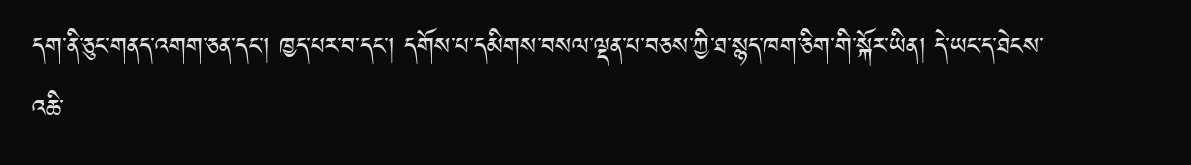དག་ནི་ཅུང་གནད་འགག་ཅན་དང་། ཁྱད་པར་བ་དང་། དགོས་པ་དམིགས་བསལ་ལྡན་པ་བཅས་ཀྱི་ཐ་སྙད་ཁག་ཅིག་གི་སྐོར་ཡིན། དེ་ཡང་ད་ཐེངས་འཆི་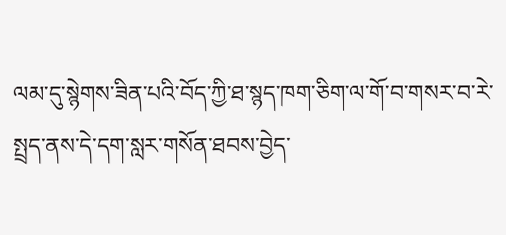ལམ་དུ་སྙེགས་ཟིན་པའི་བོད་ཀྱི་ཐ་སྙད་ཁག་ཅིག་ལ་གོ་བ་གསར་བ་རེ་སྤྲད་ནས་དེ་དག་སླར་གསོན་ཐབས་བྱེད་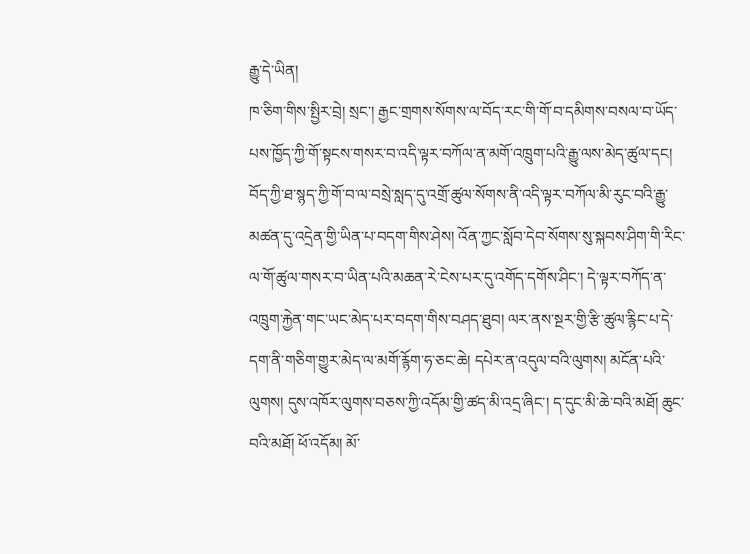རྒྱུ་དེ་ཡིན།
ཁ་ཅིག་གིས་སྤྱིར་བྲེ། སྲང་། རྒྱང་གྲགས་སོགས་ལ་བོད་རང་གི་གོ་བ་དམིགས་བསལ་བ་ཡོད་པས་ཁྱོད་ཀྱི་གོ་སྟངས་གསར་བ་འདི་ལྟར་བཀོལ་ན་མགོ་འཁྲུག་པའི་རྒྱུ་ལས་མེད་ཚུལ་དང། བོད་ཀྱི་ཐ་སྙད་ཀྱི་གོ་བ་ལ་བསྲེ་སླད་དུ་འགྲོ་ཚུལ་སོགས་ནི་འདི་ལྟར་བཀོལ་མི་རུང་བའི་རྒྱུ་མཚན་དུ་འདྲེན་གྱི་ཡིན་པ་བདག་གིས་ཤེས། འོན་ཀྱང་སློབ་དེབ་སོགས་སུ་སྐབས་ཤིག་གི་རིང་ལ་གོ་ཚུལ་གསར་བ་ཡིན་པའི་མཆན་རེ་ངེས་པར་དུ་འགོད་དགོས་ཤིང་། དེ་ལྟར་བཀོད་ན་འཁྲུག་རྐྱེན་གང་ཡང་མེད་པར་བདག་གིས་བཤད་ཐུབ། ལར་ནས་སྔར་གྱི་རྩི་ཚུལ་རྙིང་པ་དེ་དག་ནི་གཅིག་གྱུར་མེད་ལ་མགོ་རྙོག་ཧ་ཅང་ཆེ། དཔེར་ན་འདུལ་བའི་ལུགས། མངོན་པའི་ལུགས། དུས་འཁོར་ལུགས་བཅས་ཀྱི་འདོམ་གྱི་ཚད་མི་འདྲ་ཞིང་། ད་དུང་མི་ཆེ་བའི་མཐོ། ཆུང་བའི་མཐོ། ཕོ་འདོམ། མོ་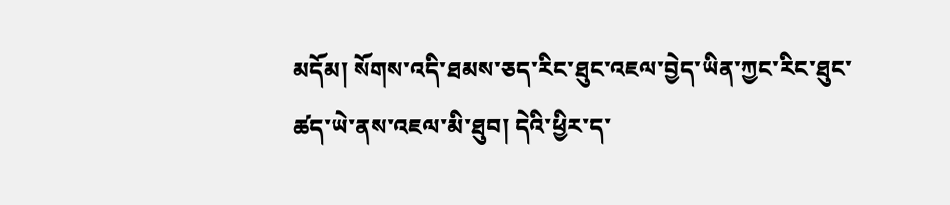མདོམ། སོགས་འདི་ཐམས་ཅད་རིང་ཐུང་འཇལ་བྱེད་ཡིན་ཀྱང་རིང་ཐུང་ཚད་ཡེ་ནས་འཇལ་མི་ཐུབ། དེའི་ཕྱིར་ད་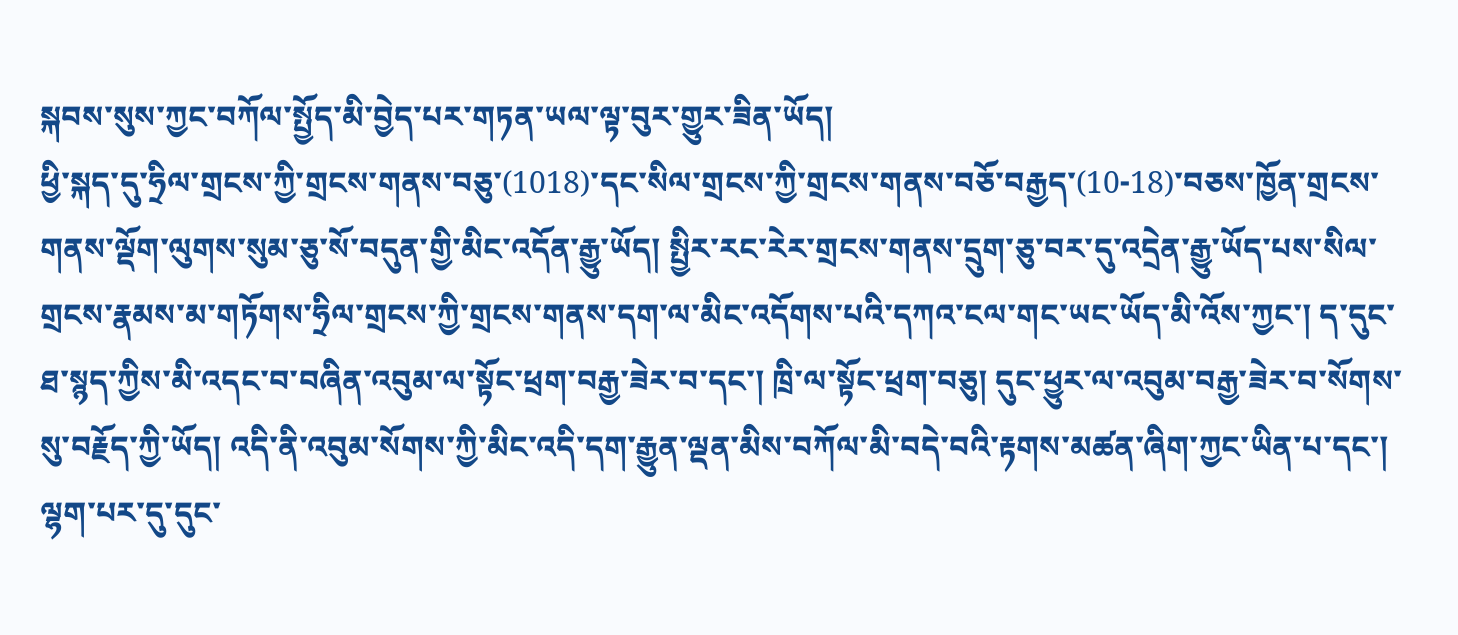སྐབས་སུས་ཀྱང་བཀོལ་སྤྱོད་མི་བྱེད་པར་གཏན་ཡལ་ལྟ་བུར་གྱུར་ཟིན་ཡོད།
ཕྱི་སྐད་དུ་ཧྲིལ་གྲངས་ཀྱི་གྲངས་གནས་བཅུ་(1018)་དང་སིལ་གྲངས་ཀྱི་གྲངས་གནས་བཅོ་བརྒྱད་(10-18)་བཅས་ཁྱོན་གྲངས་གནས་ལྡོག་ལུགས་སུམ་ཅུ་སོ་བདུན་གྱི་མིང་འདོན་རྒྱུ་ཡོད། སྤྱིར་རང་རེར་གྲངས་གནས་དྲུག་ཅུ་བར་དུ་འདྲེན་རྒྱུ་ཡོད་པས་སིལ་གྲངས་རྣམས་མ་གཏོགས་ཧྲིལ་གྲངས་ཀྱི་གྲངས་གནས་དག་ལ་མིང་འདོགས་པའི་དཀའ་ངལ་གང་ཡང་ཡོད་མི་འོས་ཀྱང་། ད་དུང་ཐ་སྙད་ཀྱིས་མི་འདང་བ་བཞིན་འབུམ་ལ་སྟོང་ཕྲག་བརྒྱ་ཟེར་བ་དང་། ཁྲི་ལ་སྟོང་ཕྲག་བཅུ། དུང་ཕྱུར་ལ་འབུམ་བརྒྱ་ཟེར་བ་སོགས་སུ་བརྗོད་ཀྱི་ཡོད། འདི་ནི་འབུམ་སོགས་ཀྱི་མིང་འདི་དག་རྒྱུན་ལྡན་མིས་བཀོལ་མི་བདེ་བའི་རྟགས་མཚན་ཞིག་ཀྱང་ཡིན་པ་དང་། ལྷག་པར་དུ་དུང་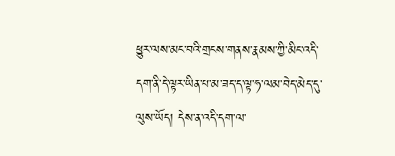ཕྱུར་ལས་མང་བའི་གྲངས་གནས་རྣམས་ཀྱི་མིང་འདི་དག་ནི་དེ་ལྟར་ཡིན་པ་མ་ཟད་ད་ལྟ་ཧ་ལམ་བེད་མེད་དུ་ལུས་ཡོད། དེས་ན་འདི་དག་ལ་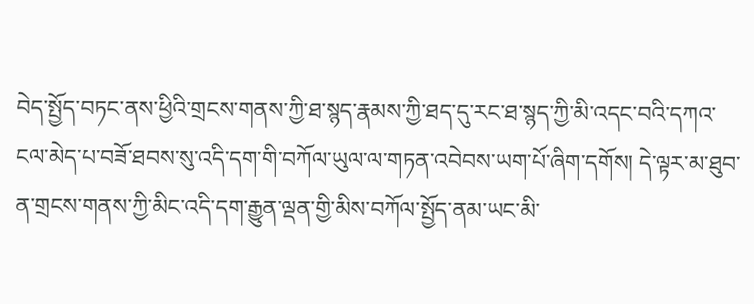བེད་སྤྱོད་བཏང་ནས་ཕྱིའི་གྲངས་གནས་ཀྱི་ཐ་སྙད་རྣམས་ཀྱི་ཐད་དུ་རང་ཐ་སྙད་ཀྱི་མི་འདང་བའི་དཀའ་ངལ་མེད་པ་བཟོ་ཐབས་སུ་འདི་དག་གི་བཀོལ་ཡུལ་ལ་གཏན་འབེབས་ཡག་པོ་ཞིག་དགོས། དེ་ལྟར་མ་ཐུབ་ན་གྲངས་གནས་ཀྱི་མིང་འདི་དག་རྒྱུན་ལྡན་གྱི་མིས་བཀོལ་སྤྱོད་ནམ་ཡང་མི་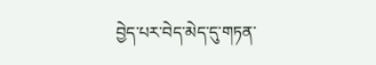བྱེད་པར་བེད་མེད་དུ་གཏན་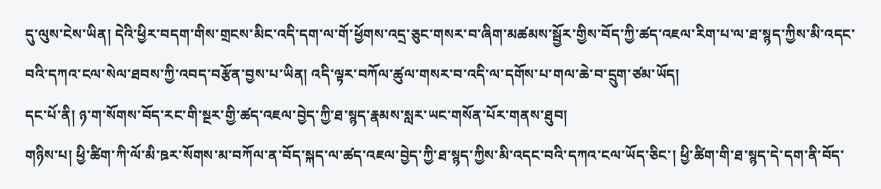དུ་ལུས་ངེས་ཡིན། དེའི་ཕྱིར་བདག་གིས་གྲངས་མིང་འདི་དག་ལ་གོ་ཕྱོགས་འདྲ་ཅུང་གསར་བ་ཞིག་མཚམས་སྦྱོར་གྱིས་བོད་ཀྱི་ཚད་འཇལ་རིག་པ་ལ་ཐ་སྙད་ཀྱིས་མི་འདང་བའི་དཀའ་ངལ་སེལ་ཐབས་ཀྱི་འབད་བརྩོན་བྱས་པ་ཡིན། འདི་ལྟར་བཀོལ་ཚུལ་གསར་བ་འདི་ལ་དགོས་པ་གལ་ཆེ་བ་དྲུག་ཙམ་ཡོད།
དང་པོ་ནི། ཉ་ག་སོགས་བོད་རང་གི་སྔར་གྱི་ཚད་འཇལ་བྱེད་ཀྱི་ཐ་སྙད་རྣམས་སླར་ཡང་གསོན་པོར་གནས་ཐུབ།
གཉིས་པ། ཕྱི་ཚིག་ཀི་ལོ་མི་ཋར་སོགས་མ་བཀོལ་ན་བོད་སྐད་ལ་ཚད་འཇལ་བྱེད་ཀྱི་ཐ་སྙད་ཀྱིས་མི་འདང་བའི་དཀའ་ངལ་ཡོད་ཅིང་། ཕྱི་ཚིག་གི་ཐ་སྙད་དེ་དག་ནི་བོད་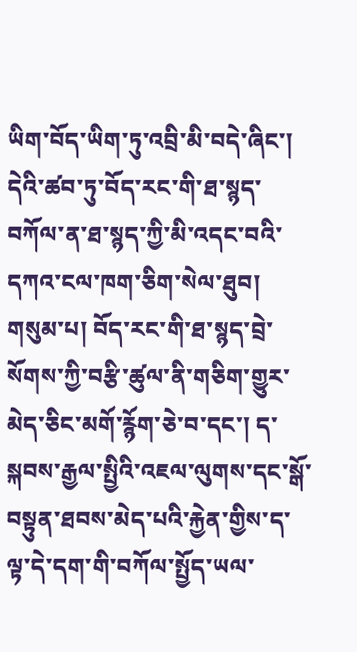ཡིག་བོད་ཡིག་ཏུ་འབྲི་མི་བདེ་ཞིང་། དེའི་ཚབ་ཏུ་བོད་རང་གི་ཐ་སྙད་བཀོལ་ན་ཐ་སྙད་ཀྱི་མི་འདང་བའི་དཀའ་ངལ་ཁག་ཅིག་སེལ་ཐུབ།
གསུམ་པ། བོད་རང་གི་ཐ་སྙད་བྲེ་སོགས་ཀྱི་བརྩི་ཚུལ་ནི་གཅིག་གྱུར་མེད་ཅིང་མགོ་རྙོག་ཅེ་བ་དང་། ད་སྐབས་རྒྱལ་སྤྱིའི་འཇལ་ལུགས་དང་སྒོ་བསྟུན་ཐབས་མེད་པའི་རྐྱེན་གྱིས་ད་ལྟ་དེ་དག་གི་བཀོལ་སྤྱོད་ཡལ་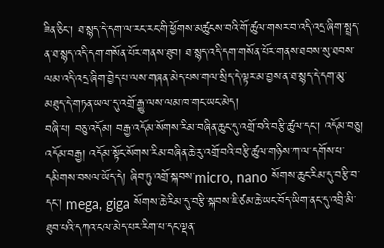ཟིན་ཅིང་། ཐ་སྙད་དེ་དག་ལ་རང་རང་གི་ཕྱོགས་མཚུངས་བའི་གོ་ཚུལ་གསར་བ་འདི་འདྲ་ཞིག་སྤྲད་ན་ཐ་སྙད་འདི་དག་གསོན་པོར་གནས་ཐུབ། ཐ་སྙད་འདི་དག་གསོན་པོར་གནས་ཐབས་སུ་ཐབས་ལམ་འདི་འདྲ་ཞིག་བྱེད་པ་ལས་གཞན་མེད་པས་གལ་སྲིད་དེ་ལྟར་མ་བྱས་ན་ཐ་སྙད་དེ་དག་མུ་མཐུད་དེ་གཏན་ཡལ་དུ་འགྲོ་རྒྱུ་ལས་ལམ་ཁ་གང་ཡང་མེད།
བཞི་པ། བཅུ་འདོམ། བརྒྱ་འདོམ་སོགས་རིམ་བཞིན་ཆུང་དུ་འགྲོ་བའི་བརྩི་ཚུལ་དང་། འདོམ་བཅུ། འདོམ་བརྒྱ། འདོམ་སྟོང་སོགས་རིམ་བཞིན་ཆེ་རུ་འགྲོ་བའི་བརྩི་ཚུལ་གཉིས་ཀ་ལ་དགོས་པ་དམིགས་བསལ་ཡོད་དེ། ཞིབ་ཏུ་འགྲོ་སྐབས་micro, nano སོགས་ཆུང་རིམ་དུ་བརྩི་བ་དང་། mega, giga སོགས་ཆེ་རིམ་དུ་བརྩི་སྐབས་ཇི་ཙམ་ཆེ་ཡང་བོད་ཡིག་ནང་དུ་འབྲི་མི་ཐུབ་པའི་དཀའ་ངལ་མེད་པར་རིག་པ་དང་ལྡན་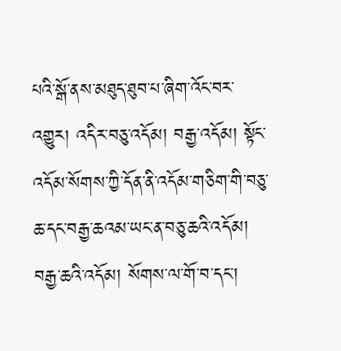པའི་སྒོ་ནས་མཐུད་ཐུབ་པ་ཞིག་འོང་བར་འགྱུར། འདིར་བཅུ་འདོམ། བརྒྱ་འདོམ། སྟོང་འདོམ་སོགས་ཀྱི་དོན་ནི་འདོམ་གཅིག་གི་བཅུ་ཆ་དང་བརྒྱ་ཆའམ་ཡང་ན་བཅུ་ཆའི་འདོམ། བརྒྱ་ཆའི་འདོམ། སོགས་ལ་གོ་བ་དང་།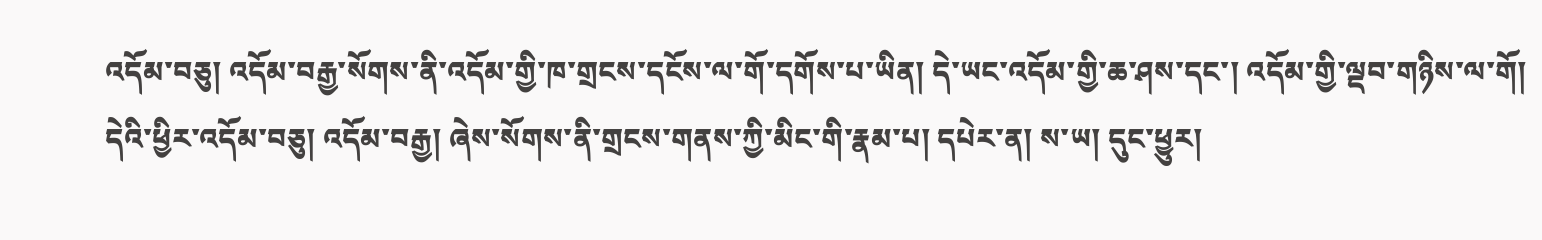འདོམ་བཅུ། འདོམ་བརྒྱ་སོགས་ནི་འདོམ་གྱི་ཁ་གྲངས་དངོས་ལ་གོ་དགོས་པ་ཡིན། དེ་ཡང་འདོམ་གྱི་ཆ་ཤས་དང་། འདོམ་གྱི་ལྡབ་གཉིས་ལ་གོ། དེའི་ཕྱིར་འདོམ་བཅུ། འདོམ་བརྒྱ། ཞེས་སོགས་ནི་གྲངས་གནས་ཀྱི་མིང་གི་རྣམ་པ། དཔེར་ན། ས་ཡ། དུང་ཕྱུར།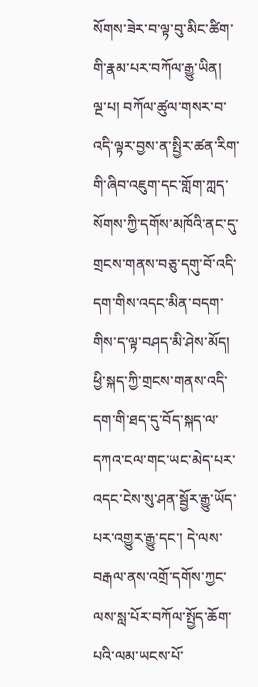སོགས་ཟེར་བ་ལྟ་བུ་མིང་ཚིག་གི་རྣམ་པར་བཀོལ་རྒྱུ་ཡིན།
ལྔ་པ། བཀོལ་ཚུལ་གསར་བ་འདི་ལྟར་བྱས་ན་སྤྱིར་ཚན་རིག་གི་ཞིབ་འཇུག་དང་གློག་ཀླད་སོགས་ཀྱི་དགོས་མཁོའི་ནང་དུ་གྲངས་གནས་བཅུ་དགུ་བོ་འདི་དག་གིས་འདང་མིན་བདག་གིས་ད་ལྟ་བཤད་མི་ཤེས་མོད། ཕྱི་སྐད་ཀྱི་གྲངས་གནས་འདི་དག་གི་ཐད་དུ་བོད་སྐད་ལ་དཀའ་ངལ་གང་ཡང་མེད་པར་འདང་ངེས་སུ་ཤན་སྦྱོར་རྒྱུ་ཡོད་པར་འགྱུར་རྒྱུ་དང་། དེ་ལས་བརྒལ་ནས་འགྲོ་དགོས་ཀྱང་ལས་སླ་པོར་བཀོལ་སྤྱོད་ཆོག་པའི་ལམ་ཡངས་པོ་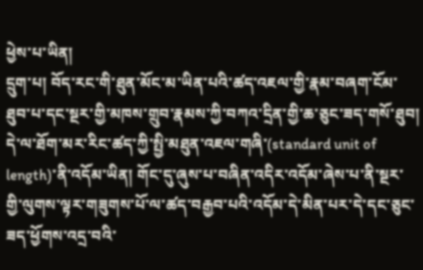ཕྱེས་པ་ཡིན།
དྲུག་པ། བོད་རང་གི་ཐུན་མོང་མ་ཡིན་པའི་ཚད་འཇལ་གྱི་རྣམ་བཞག་ངོམ་ཐུབ་པ་དང་སྔར་གྱི་མཁས་གྲུབ་རྣམས་ཀྱི་བཀའ་དྲིན་གྱི་ཆ་ཅུང་ཟད་གསོ་ཐུབ།
དེ་ལ་ཐོག་མར་རིང་ཚད་ཀྱི་སྤྱི་མཐུན་འཇལ་གཞི་(standard unit of length)་ནི་འདོམ་ཡིན། གོང་དུ་ཞུས་པ་བཞིན་འདིར་འདོམ་ཞེས་པ་ནི་སྔར་གྱི་ལུགས་ལྟར་གཟུགས་པོ་ལ་ཚད་བརྒྱབ་པའི་འདོམ་དེ་མིན་པར་དེ་དང་ཅུང་ཟད་ཕྱོགས་འདྲ་བའི་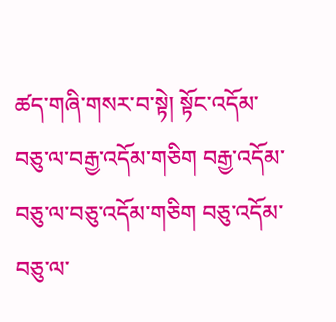ཚད་གཞི་གསར་བ་སྟེ། སྟོང་འདོམ་བཅུ་ལ་བརྒྱ་འདོམ་གཅིག བརྒྱ་འདོམ་བཅུ་ལ་བཅུ་འདོམ་གཅིག བཅུ་འདོམ་བཅུ་ལ་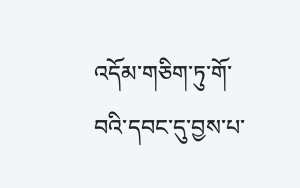འདོམ་གཅིག་ཏུ་གོ་བའི་དབང་དུ་བྱས་པ་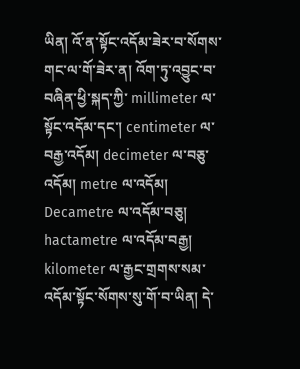ཡིན། འོ་ན་སྟོང་འདོམ་ཟེར་བ་སོགས་གང་ལ་གོ་ཟེར་ན། འོག་ཏུ་འབྱུང་བ་བཞིན་ཕྱི་སྐད་ཀྱི་ millimeter ལ་སྟོང་འདོམ་དང་། centimeter ལ་བརྒྱ་འདོམ། decimeter ལ་བཅུ་འདོམ། metre ལ་འདོམ། Decametre ལ་འདོམ་བཅུ། hactametre ལ་འདོམ་བརྒྱ། kilometer ལ་རྒྱང་གྲགས་སམ་འདོམ་སྟོང་སོགས་སུ་གོ་བ་ཡིན། དེ་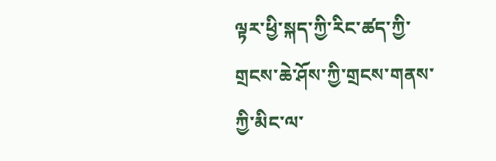ལྟར་ཕྱི་སྐད་ཀྱི་རིང་ཚད་ཀྱི་གྲངས་ཆེ་ཤོས་ཀྱི་གྲངས་གནས་ཀྱི་མིང་ལ་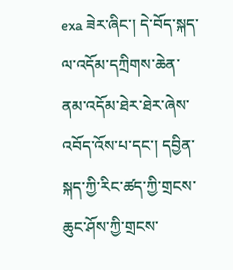exa ཟེར་ཞིང་། དེ་བོད་སྐད་ལ་འདོམ་དཀྲིགས་ཆེན་ནམ་འདོམ་ཐེར་ཐེར་ཞེས་འབོད་འོས་པ་དང་། དབྱིན་སྐད་ཀྱི་རིང་ཚད་ཀྱི་གྲངས་ཆུང་ཤོས་ཀྱི་གྲངས་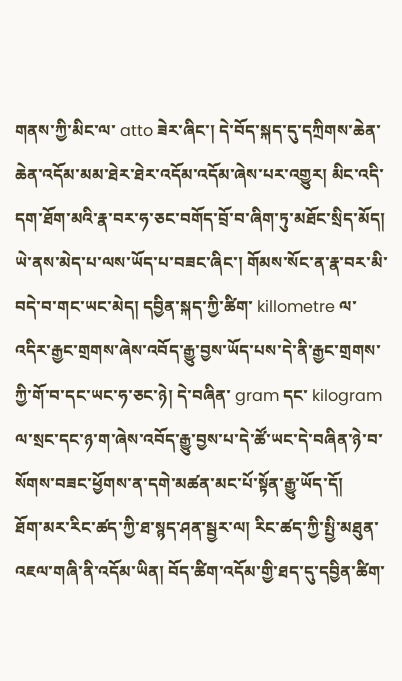གནས་ཀྱི་མིང་ལ་ atto ཟེར་ཞིང་། དེ་བོད་སྐད་དུ་དཀྲིགས་ཆེན་ཆེན་འདོམ་མམ་ཐེར་ཐེར་འདོམ་འདོམ་ཞེས་པར་འགྱུར། མིང་འདི་དག་ཐོག་མའི་རྣ་བར་ཧ་ཅང་བགོད་བྲོ་བ་ཞིག་ཏུ་མཐོང་སྲིད་མོད། ཡེ་ནས་མེད་པ་ལས་ཡོད་པ་བཟང་ཞིང་། གོམས་སོང་ན་རྣ་བར་མི་བདེ་བ་གང་ཡང་མེད། དབྱིན་སྐད་ཀྱི་ཚིག་ killometre ལ་འདིར་རྒྱང་གྲགས་ཞེས་འབོད་རྒྱུ་བྱས་ཡོད་པས་དེ་ནི་རྒྱང་གྲགས་ཀྱི་གོ་བ་དང་ཡང་ཧ་ཅང་ཉེ། དེ་བཞིན་ gram དང་ kilogram ལ་སྲང་དང་ཉ་ག་ཞེས་འབོད་རྒྱུ་བྱས་པ་དེ་ཚོ་ཡང་དེ་བཞིན་ཉེ་བ་སོགས་བཟང་ཕྱོགས་ན་དགེ་མཚན་མང་པོ་སྟོན་རྒྱུ་ཡོད་དོ།
ཐོག་མར་རིང་ཚད་ཀྱི་ཐ་སྙད་ཤན་སྦྱར་ལ། རིང་ཚད་ཀྱི་སྤྱི་མཐུན་འཇལ་གཞི་ནི་འདོམ་ཡིན། བོད་ཚིག་འདོམ་གྱི་ཐད་དུ་དབྱིན་ཚིག་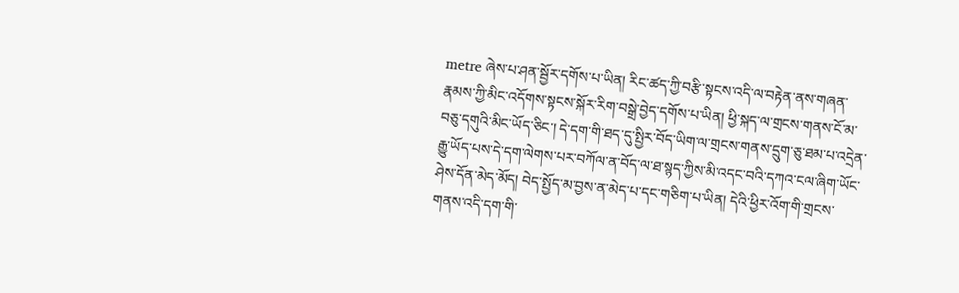metre ཞེས་པ་ཤན་སྦྱོར་དགོས་པ་ཡིན། རིང་ཚད་ཀྱི་བརྩི་སྟངས་འདི་ལ་བརྟེན་ནས་གཞན་རྣམས་ཀྱི་མིང་འདོགས་སྟངས་སྐོར་རིག་བསྒྲེ་བྱེད་དགོས་པ་ཡིན། ཕྱི་སྐད་ལ་གྲངས་གནས་ངོ་མ་བཅུ་དགུའི་མིང་ཡོད་ཅིང་། དེ་དག་གི་ཐད་དུ་སྤྱིར་བོད་ཡིག་ལ་གྲངས་གནས་དྲུག་ཅུ་ཐམ་པ་འདྲེན་རྒྱུ་ཡོད་པས་དེ་དག་ལེགས་པར་བཀོལ་ན་བོད་ལ་ཐ་སྙད་ཀྱིས་མི་འདང་བའི་དཀའ་ངལ་ཞིག་ཡོང་ཤེས་དོན་མེད་མོད། བེད་སྤྱོད་མ་བྱས་ན་མེད་པ་དང་གཅིག་པ་ཡིན། དེའི་ཕྱིར་འོག་གི་གྲངས་གནས་འདི་དག་གི་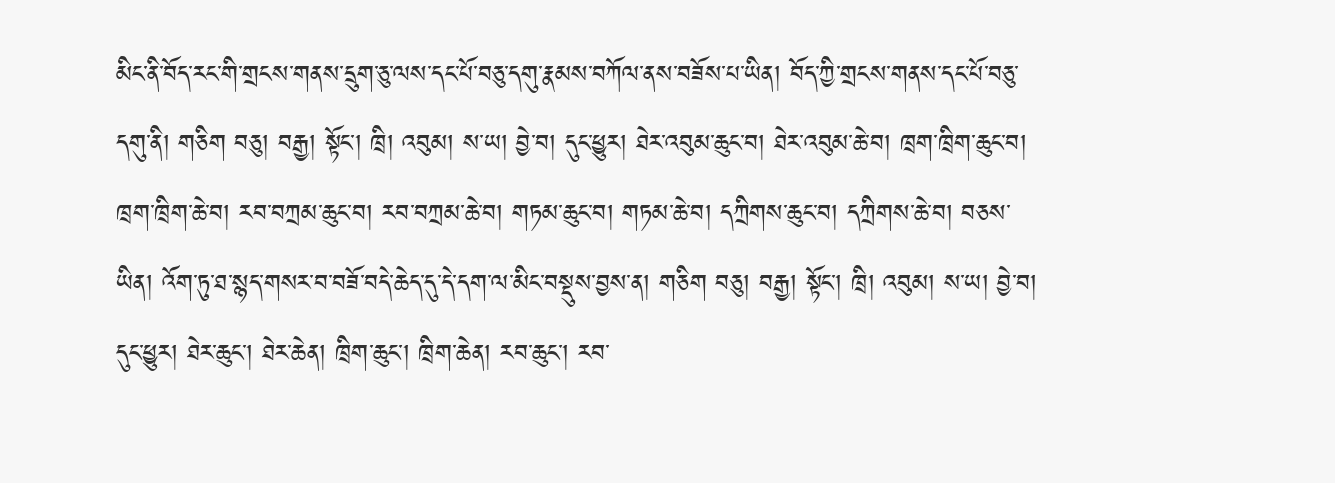མིང་ནི་བོད་རང་གི་གྲངས་གནས་དྲུག་ཅུ་ལས་དང་པོ་བཅུ་དགུ་རྣམས་བཀོལ་ནས་བཟོས་པ་ཡིན། བོད་ཀྱི་གྲངས་གནས་དང་པོ་བཅུ་དགུ་ནི། གཅིག བཅུ། བརྒྱ། སྟོང་། ཁྲི། འབུམ། ས་ཡ། བྱེ་བ། དུང་ཕྱུར། ཐེར་འབུམ་ཆུང་བ། ཐེར་འབུམ་ཆེ་བ། ཁྲག་ཁྲིག་ཆུང་བ། ཁྲག་ཁྲིག་ཆེ་བ། རབ་བཀྲམ་ཆུང་བ། རབ་བཀྲམ་ཆེ་བ། གཏམ་ཆུང་བ། གཏམ་ཆེ་བ། དཀྲིགས་ཆུང་བ། དཀྲིགས་ཆེ་བ། བཅས་ཡིན། འོག་ཏུ་ཐ་སྙད་གསར་བ་བཟོ་བདེ་ཆེད་དུ་དེ་དག་ལ་མིང་བསྡུས་བྱས་ན། གཅིག བཅུ། བརྒྱ། སྟོང་། ཁྲི། འབུམ། ས་ཡ། བྱེ་བ། དུང་ཕྱུར། ཐེར་ཆུང་། ཐེར་ཆེན། ཁྲིག་ཆུང་། ཁྲིག་ཆེན། རབ་ཆུང་། རབ་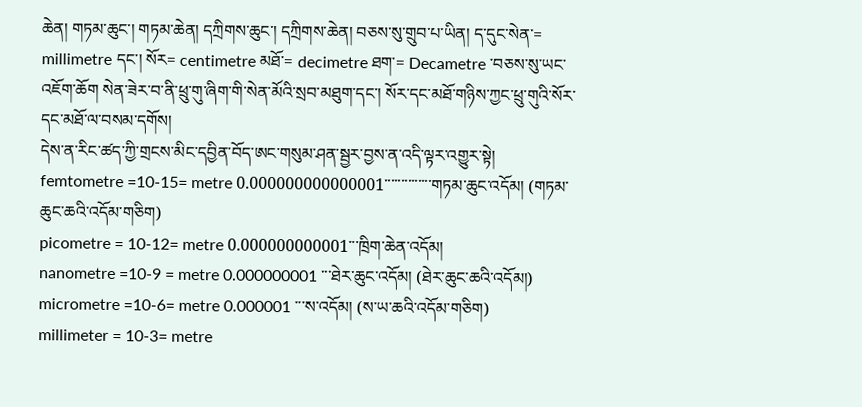ཆེན། གཏམ་ཆུང་། གཏམ་ཆེན། དཀྲིགས་ཆུང་། དཀྲིགས་ཆེན། བཅས་སུ་གྲུབ་པ་ཡིན། ད་དུང་སེན་= millimetre དང་། སོར= centimetre མཐོ་= decimetre ཐག་= Decametre ་བཅས་སུ་ཡང་འཇོག་ཆོག སེན་ཟེར་བ་ནི་ཕྲུ་གུ་ཞིག་གི་སེན་མོའི་སྲབ་མཐུག་དང་། སོར་དང་མཐོ་གཉིས་ཀྱང་ཕྲུ་གུའི་སོར་དང་མཐོ་ལ་བསམ་དགོས།
དེས་ན་རིང་ཚད་ཀྱི་གྲངས་མིང་དབྱིན་བོད་ཨང་གསུམ་ཤན་སྦྱར་བྱས་ན་འདི་ལྟར་འགྱུར་སྟེ།
femtometre =10-15= metre 0.000000000000001་་་་་་་་་་་་་་གཏམ་ཆུང་འདོམ། (གཏམ་ཆུང་ཆའི་འདོམ་གཅིག)
picometre = 10-12= metre 0.000000000001་་་ཁྲིག་ཆེན་འདོམ།
nanometre =10-9 = metre 0.000000001 ་་་ཐེར་ཆུང་འདོམ། (ཐེར་ཆུང་ཆའི་འདོམ།)
micrometre =10-6= metre 0.000001 ་་་ས་འདོམ། (ས་ཡ་ཆའི་འདོམ་གཅིག)
millimeter = 10-3= metre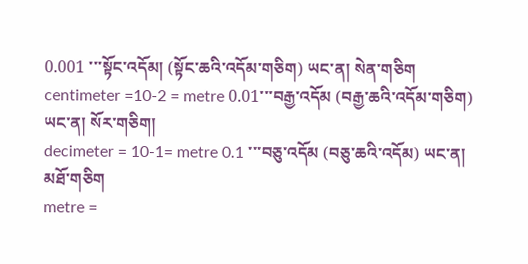0.001 ་་་སྟོང་འདོམ། (སྟོང་ཆའི་འདོམ་གཅིག) ཡང་ན། སེན་གཅིག
centimeter =10-2 = metre 0.01་་་བརྒྱ་འདོམ (བརྒྱ་ཆའི་འདོམ་གཅིག) ཡང་ན། སོར་གཅིག།
decimeter = 10-1= metre 0.1 ་་་བཅུ་འདོམ (བཅུ་ཆའི་འདོམ) ཡང་ན། མཐོ་གཅིག
metre =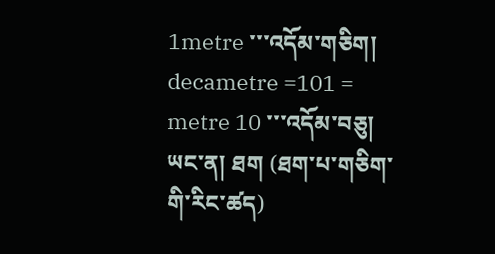1metre ་་་འདོམ་གཅིག།
decametre =101 = metre 10 ་་་འདོམ་བཅུ། ཡང་ན། ཐག (ཐག་པ་གཅིག་གི་རིང་ཚད)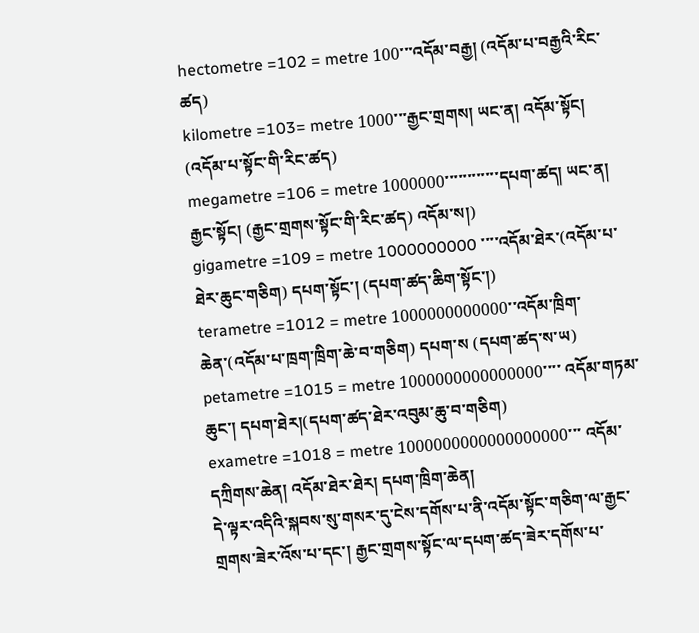hectometre =102 = metre 100་་་འདོམ་བརྒྱ། (འདོམ་པ་བརྒྱའི་རིང་ཚད)
kilometre =103= metre 1000་་་རྒྱང་གྲགས། ཡང་ན། འདོམ་སྟོང། (འདོམ་པ་སྟོང་གི་རིང་ཚད)
megametre =106 = metre 1000000་་་་་་་་་་་་དཔག་ཚད། ཡང་ན། རྒྱང་སྟོང། (རྒྱང་གྲགས་སྟོང་གི་རིང་ཚད) འདོམ་ས།)
gigametre =109 = metre 1000000000 ་་་་འདོམ་ཐེར་(འདོམ་པ་ཐེར་ཆུང་གཅིག) དཔག་སྟོང་། (དཔག་ཚད་ཆིག་སྟོང་།)
terametre =1012 = metre 1000000000000་་འདོམ་ཁྲིག་ཆེན་(འདོམ་པ་ཁྲག་ཁྲིག་ཆེ་བ་གཅིག) དཔག་ས (དཔག་ཚད་ས་ཡ)
petametre =1015 = metre 1000000000000000་་་་ འདོམ་གཏམ་ཆུང་། དཔག་ཐེར།(དཔག་ཚད་ཐེར་འབུམ་ཆུ་བ་གཅིག)
exametre =1018 = metre 1000000000000000000་་་ འདོམ་དཀྲིགས་ཆེན། འདོམ་ཐེར་ཐེར། དཔག་ཁྲིག་ཆེན།
དེ་ལྟར་འདིའི་སྐབས་སུ་གསར་དུ་ངེས་དགོས་པ་ནི་འདོམ་སྟོང་གཅིག་ལ་རྒྱང་གྲགས་ཟེར་འོས་པ་དང་། རྒྱང་གྲགས་སྟོང་ལ་དཔག་ཚད་ཟེར་དགོས་པ་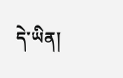དེ་ཡིན།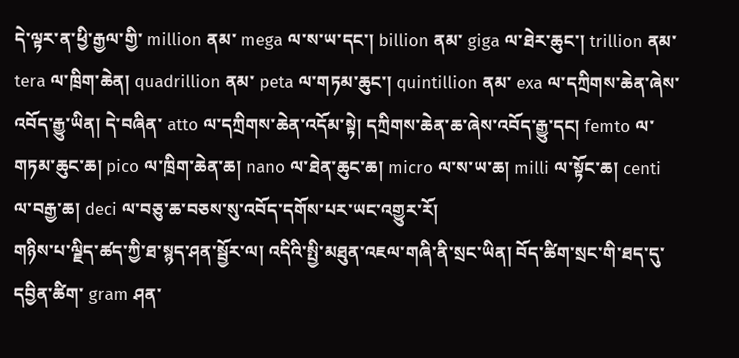དེ་ལྟར་ན་ཕྱི་རྒྱལ་གྱི་ million ནམ་ mega ལ་ས་ཡ་དང་། billion ནམ་ giga ལ་ཐེར་ཆུང་། trillion ནམ་ tera ལ་ཁྲིག་ཆེན། quadrillion ནམ་ peta ལ་གཏམ་ཆུང་། quintillion ནམ་ exa ལ་དཀྲིགས་ཆེན་ཞེས་འབོད་རྒྱུ་ཡིན། དེ་བཞིན་ atto ལ་དཀྲིགས་ཆེན་འདོམ་སྟེ། དཀྲིགས་ཆེན་ཆ་ཞེས་འབོད་རྒྱུ་དང། femto ལ་གཏམ་ཆུང་ཆ། pico ལ་ཁྲིག་ཆེན་ཆ། nano ལ་ཐེན་ཆུང་ཆ། micro ལ་ས་ཡ་ཆ། milli ལ་སྟོང་ཆ། centi ལ་བརྒྱ་ཆ། deci ལ་བཅུ་ཆ་བཅས་སུ་འབོད་དགོས་པར་ཡང་འགྱུར་རོ།
གཉིས་པ་ལྗིད་ཚད་ཀྱི་ཐ་སྙད་ཤན་སྦྱོར་ལ། འདིའི་སྤྱི་མཐུན་འཇལ་གཞི་ནི་སྲང་ཡིན། བོད་ཚིག་སྲང་གི་ཐད་དུ་དབྱིན་ཚིག་ gram ཤན་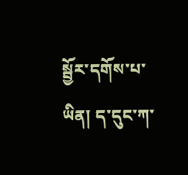སྦྱོར་དགོས་པ་ཡིན། ད་དུང་ཀ་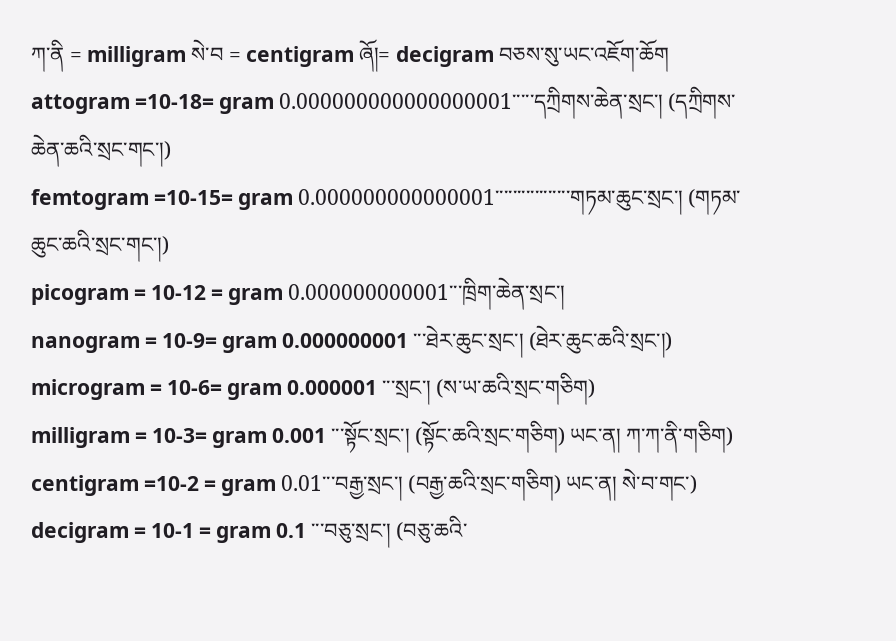ཀ་ནི = milligram སེ་བ = centigram ཞོ།= decigram བཅས་སུ་ཡང་འཇོག་ཆོག
attogram =10-18= gram 0.000000000000000001་་་་་དཀྲིགས་ཆེན་སྲང་། (དཀྲིགས་ཆེན་ཆའི་སྲང་གང་།)
femtogram =10-15= gram 0.000000000000001་་་་་་་་་་་་་་་་་གཏམ་ཆུང་སྲང་། (གཏམ་ཆུང་ཆའི་སྲང་གང་།)
picogram = 10-12 = gram 0.000000000001་་་ཁྲིག་ཆེན་སྲང་།
nanogram = 10-9= gram 0.000000001 ་་་ཐེར་ཆུང་སྲང་། (ཐེར་ཆུང་ཆའི་སྲང་།)
microgram = 10-6= gram 0.000001 ་་་སྲང་། (ས་ཡ་ཆའི་སྲང་གཅིག)
milligram = 10-3= gram 0.001 ་་་སྟོང་སྲང་། (སྟོང་ཆའི་སྲང་གཅིག) ཡང་ན། ཀ་ཀ་ནི་གཅིག)
centigram =10-2 = gram 0.01་་་བརྒྱ་སྲང་། (བརྒྱ་ཆའི་སྲང་གཅིག) ཡང་ན། སེ་བ་གང་)
decigram = 10-1 = gram 0.1 ་་་བཅུ་སྲང་། (བཅུ་ཆའི་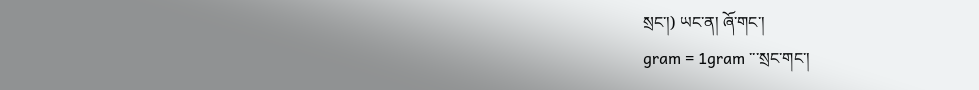སྲང་།) ཡང་ན། ཞོ་གང་།
gram = 1gram ་་་སྲང་གང་།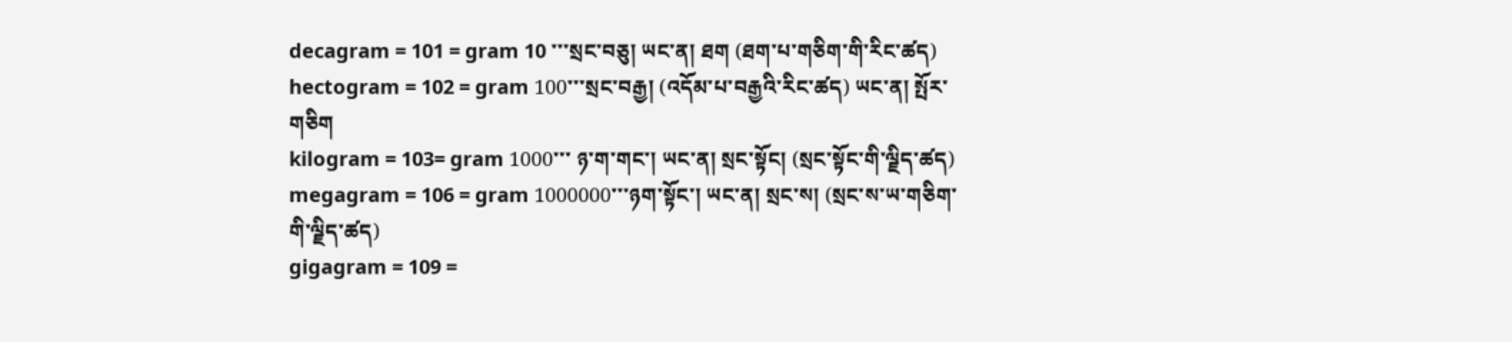decagram = 101 = gram 10 ་་་སྲང་བཅུ། ཡང་ན། ཐག (ཐག་པ་གཅིག་གི་རིང་ཚད)
hectogram = 102 = gram 100་་་སྲང་བརྒྱ། (འདོམ་པ་བརྒྱའི་རིང་ཚད) ཡང་ན། སྤོར་གཅིག
kilogram = 103= gram 1000་་་ ཉ་ག་གང་། ཡང་ན། སྲང་སྟོང། (སྲང་སྟོང་གི་ལྗིད་ཚད)
megagram = 106 = gram 1000000་་་ཉག་སྟོང་། ཡང་ན། སྲང་ས། (སྲང་ས་ཡ་གཅིག་གི་ལྗིད་ཚད)
gigagram = 109 =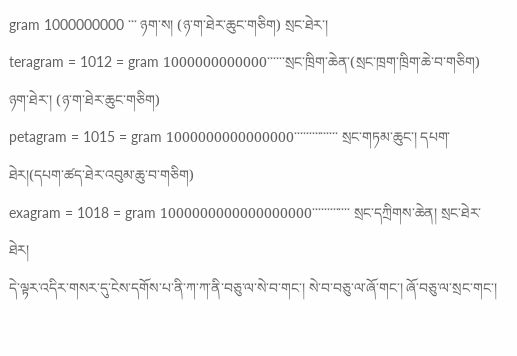gram 1000000000 ་་་ ཉག་ས། (ཉ་ག་ཐེར་ཆུང་གཅིག) སྲང་ཐེར་།
teragram = 1012 = gram 1000000000000་་་་་་སྲང་ཁྲིག་ཆེན་(སྲང་ཁྲག་ཁྲིག་ཆེ་བ་གཅིག) ཉག་ཐེར་། (ཉ་ག་ཐེར་ཆུང་གཅིག)
petagram = 1015 = gram 1000000000000000་་་་་་་་་་་་་་་ སྲང་གཏམ་ཆུང་། དཔག་ཐེར།(དཔག་ཚད་ཐེར་འབུམ་ཆུ་བ་གཅིག)
exagram = 1018 = gram 1000000000000000000་་་་་་་་་་་་་ སྲང་དཀྲིགས་ཆེན། སྲང་ཐེར་ཐེར།
དེ་ལྟར་འདིར་གསར་དུ་ངེས་དགོས་པ་ནི་ཀ་ཀ་ནི་བཅུ་ལ་སེ་བ་གང་། སེ་བ་བཅུ་ལ་ཞོ་གང་། ཞོ་བཅུ་ལ་སྲང་གང་།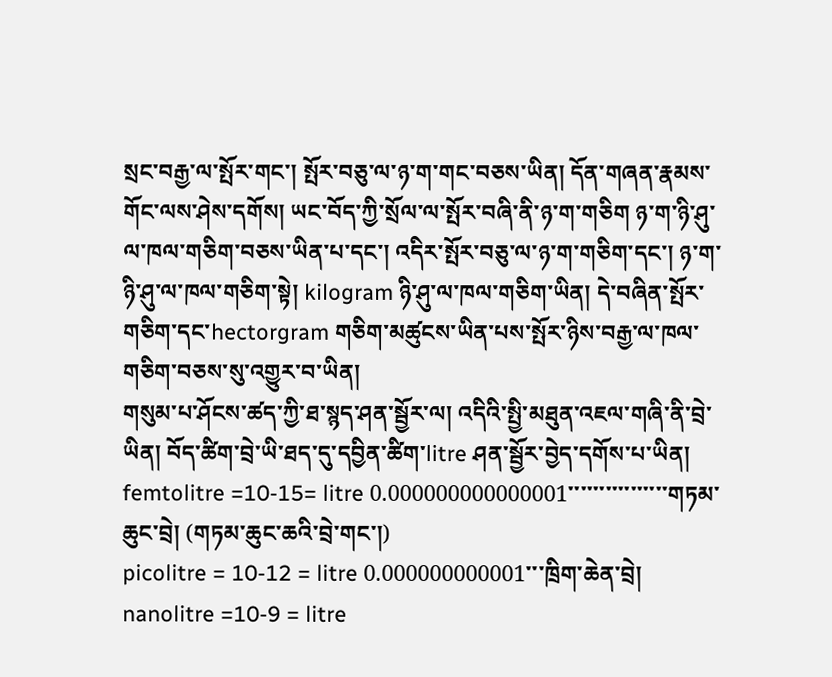སྲང་བརྒྱ་ལ་སྤོར་གང་། སྤོར་བཅུ་ལ་ཉ་ག་གང་བཅས་ཡིན། དོན་གཞན་རྣམས་གོང་ལས་ཤེས་དགོས། ཡང་བོད་ཀྱི་སྲོལ་ལ་སྤོར་བཞི་ནི་ཉ་ག་གཅིག ཉ་ག་ཉི་ཤུ་ལ་ཁལ་གཅིག་བཅས་ཡིན་པ་དང་། འདིར་སྤོར་བཅུ་ལ་ཉ་ག་གཅིག་དང་། ཉ་ག་ཉི་ཤུ་ལ་ཁལ་གཅིག་སྟེ། kilogram ཉི་ཤུ་ལ་ཁལ་གཅིག་ཡིན། དེ་བཞིན་སྤོར་གཅིག་དང་hectorgram གཅིག་མཚུངས་ཡིན་པས་སྤོར་ཉིས་བརྒྱ་ལ་ཁལ་གཅིག་བཅས་སུ་འགྱུར་བ་ཡིན།
གསུམ་པ་ཤོངས་ཚད་ཀྱི་ཐ་སྙད་ཤན་སྦྱོར་ལ། འདིའི་སྤྱི་མཐུན་འཇལ་གཞི་ནི་བྲེ་ཡིན། བོད་ཚིག་བྲེ་ཡི་ཐད་དུ་དབྱིན་ཚིག་litre ཤན་སྦྱོར་བྱེད་དགོས་པ་ཡིན།
femtolitre =10-15= litre 0.000000000000001་་་་་་་་་་་་་་་་གཏམ་ཆུང་བྲེ། (གཏམ་ཆུང་ཆའི་བྲེ་གང་།)
picolitre = 10-12 = litre 0.000000000001་་་ཁྲིག་ཆེན་བྲེ།
nanolitre =10-9 = litre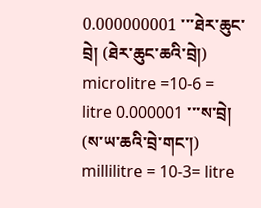0.000000001 ་་་ཐེར་ཆུང་བྲེ། (ཐེར་ཆུང་ཆའི་བྲེ།)
microlitre =10-6 = litre 0.000001 ་་་ས་བྲེ། (ས་ཡ་ཆའི་བྲེ་གང་།)
millilitre = 10-3= litre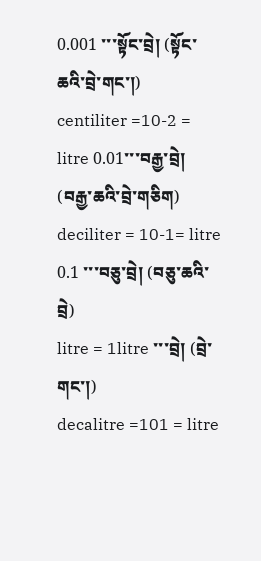0.001 ་་་སྟོང་བྲེ། (སྟོང་ཆའི་བྲེ་གང་།)
centiliter =10-2 = litre 0.01་་་བརྒྱ་བྲེ། (བརྒྱ་ཆའི་བྲེ་གཅིག)
deciliter = 10-1= litre 0.1 ་་་བཅུ་བྲེ། (བཅུ་ཆའི་བྲེ)
litre = 1litre ་་་བྲེ། (བྲེ་གང་།)
decalitre =101 = litre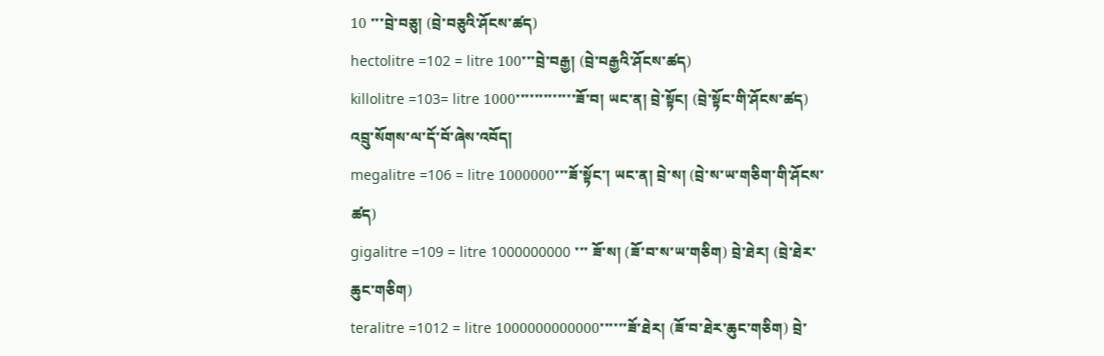10 ་་་བྲེ་བཅུ། (བྲེ་བཅུའི་ཤོངས་ཚད)
hectolitre =102 = litre 100་་་བྲེ་བརྒྱ། (བྲེ་བརྒྱའི་ཤོངས་ཚད)
killolitre =103= litre 1000་་་་་་་་་་་་་ཟོ་བ། ཡང་ན། བྲེ་སྟོང། (བྲེ་སྟོང་གི་ཤོངས་ཚད) འབྲུ་སོགས་ལ་དོ་བོ་ཞེས་འབོད།
megalitre =106 = litre 1000000་་་ཟོ་སྟོང་། ཡང་ན། བྲེ་ས། (བྲེ་ས་ཡ་གཅིག་གི་ཤོངས་ཚད)
gigalitre =109 = litre 1000000000 ་་་ ཟོ་ས། (ཟོ་བ་ས་ཡ་གཅིག) བྲེ་ཐེར། (བྲེ་ཐེར་ཆུང་གཅིག)
teralitre =1012 = litre 1000000000000་་་་་་ཟོ་ཐེར། (ཟོ་བ་ཐེར་ཆུང་གཅིག) བྲེ་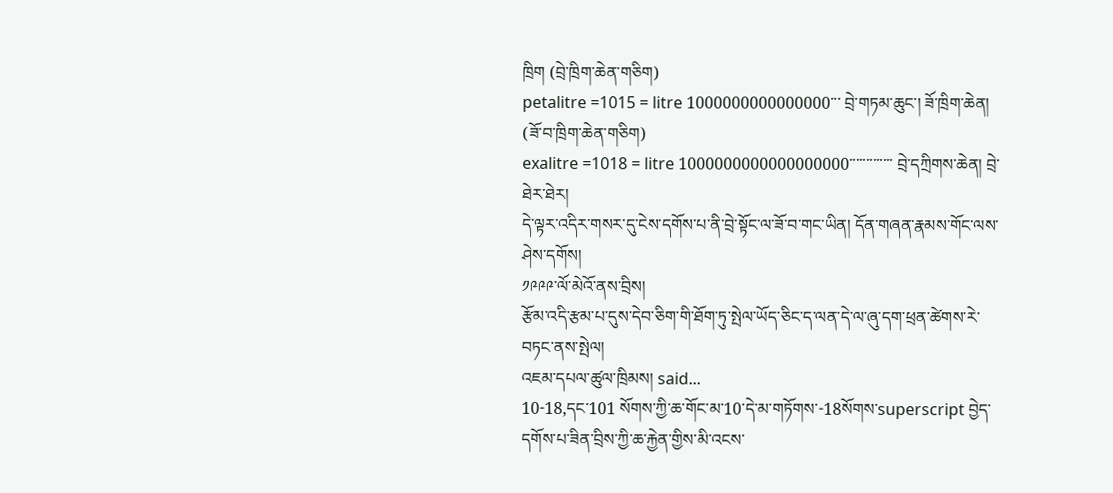ཁྲིག (བྲེ་ཁྲིག་ཆེན་གཅིག)
petalitre =1015 = litre 1000000000000000་་་ བྲེ་གཏམ་ཆུང་། ཟོ་ཁྲིག་ཆེན། (ཟོ་བ་ཁྲིག་ཆེན་གཅིག)
exalitre =1018 = litre 1000000000000000000་་་་་་་་་་་་་ བྲེ་དཀྲིགས་ཆེན། བྲེ་ཐེར་ཐེར།
དེ་ལྟར་འདིར་གསར་དུ་ངེས་དགོས་པ་ནི་བྲེ་སྟོང་ལ་ཟོ་བ་གང་ཡིན། དོན་གཞན་རྣམས་གོང་ལས་ཤེས་དགོས།
༡༩༩༩་ལོ་མེའོ་ནས་བྲིས།
རྩོམ་འདི་རྩམ་པ་དུས་དེབ་ཅིག་གི་ཐོག་ཏུ་སྤེལ་ཡོད་ཅིང་ད་ལན་དེ་ལ་ཞུ་དག་ཕྲན་ཚེགས་རེ་བཏང་ནས་སྤེལ།
འཇམ་དཔལ་ཚུལ་ཁྲིམས། said...
10-18,དང་101 སོགས་ཀྱི་ཆ་གོང་མ་10་དེ་མ་གཏོགས་-18སོགས་superscript བྱེད་དགོས་པ་ཟིན་བྲིས་ཀྱི་ཆ་རྐྱེན་གྱིས་མི་འངས་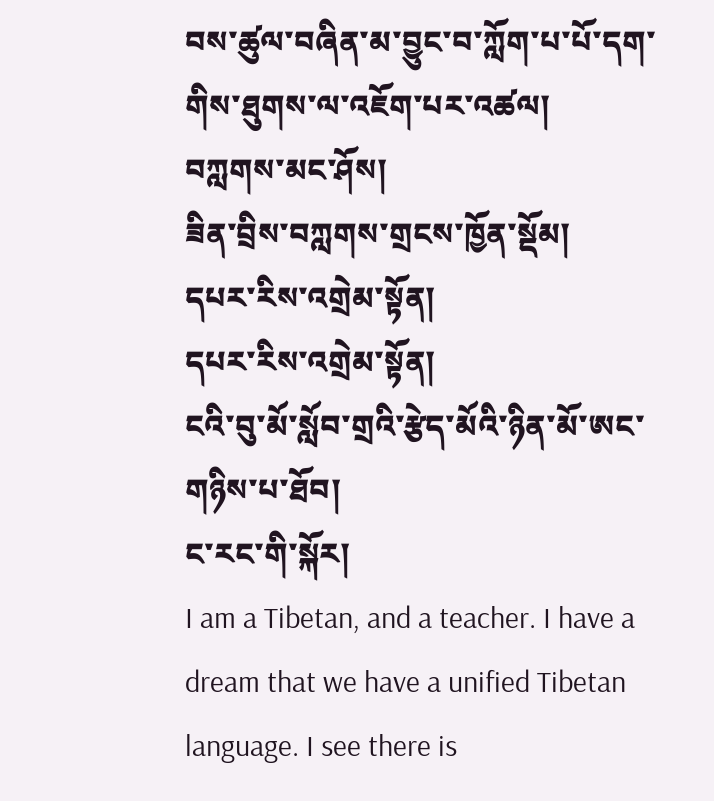བས་ཚུལ་བཞིན་མ་བྱུང་བ་ཀློག་པ་པོ་དག་གིས་ཐུགས་ལ་འཇོག་པར་འཚལ།
བཀླགས་མང་ཤོས།
ཟིན་བྲིས་བཀླགས་གྲངས་ཁྱོན་སྡོམ།
དཔར་རིས་འགྲེམ་སྟོན།
དཔར་རིས་འགྲེམ་སྟོན།
ངའི་བུ་མོ་སློབ་གྲའི་རྩེད་མོའི་ཉིན་མོ་ཨང་གཉིས་པ་ཐོབ།
ང་རང་གི་སྐོར།
I am a Tibetan, and a teacher. I have a dream that we have a unified Tibetan language. I see there is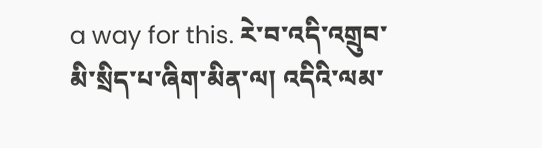a way for this. རེ་བ་འདི་འགྲུབ་མི་སྲིད་པ་ཞིག་མིན་ལ། འདིའི་ལམ་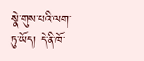སྣེ་གུས་པའི་ལག་ཏུ་ཡོད། དེ་ནི་ཁོ་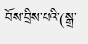བོས་བྲིས་པའི་(སྒྲ་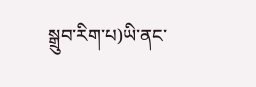སྒྲུབ་རིག་པ)ཡི་ནང་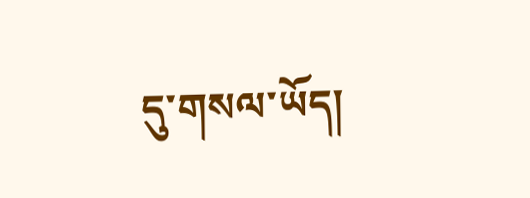དུ་གསལ་ཡོད།